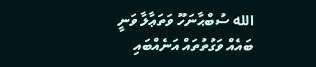الله ސުބްޙާނަހޫ ވަތަޢާލާ ވަނީ ބައެއް ވަގުތުތައް އަނެއްބައި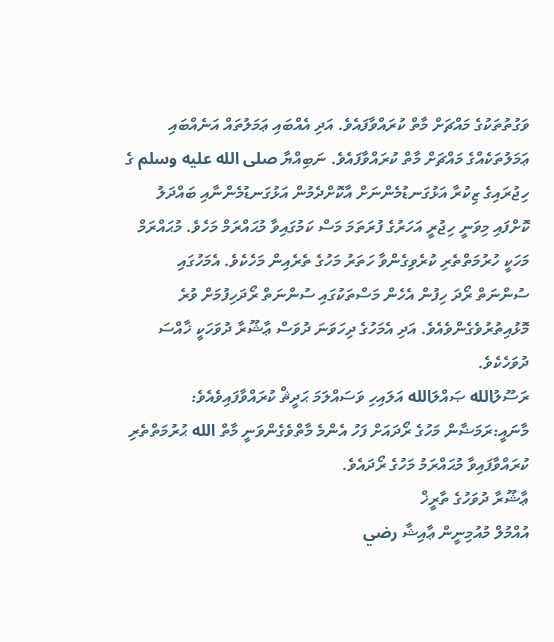ވަގުތުތަކުގެ މައްޗަށް މާތް ކުރައްވާފައެވެ. އަދި އެއްބައި ޢަމަލުތައް އަނެއްބައި ޢަމަލުތަކެއްގެ މައްޗަށް މާތް ކުރައްވާފައެވެ. ނަބިއްޔާ صلى الله عليه وسلم ގެ ހިޖުރައިގެ ޒިކުރާ އަޅުގަނޑުމެންނަށް އާކޮށްދެމުން އަޅުގަނޑުމެންނާއި ބައްދަލު ކޮށްފައި މިވަނީ ހިޖުރީ އަހަރުގެ ފުރަތަމަ މަސް ކަމުގައިވާ މުޙައްރަމް މަހެވެ. މުޙައްރަމް މަހަކީ ހުރުމަތްތެރި ކުރެވިގެންވާ ހަތަރު މަހުގެ ތެރެއިން މަހެކެވެ. އެމަހުގައި  ސުންނަތް ރޯދަ ހިފުން އެހެން މަސްތަކުގައި ސުންނަތް ރޯދަހިފުމަށް ވުރެ މޮޅުއިތުރުވެގެންވެއެވެ. އަދި އެމަހުގެ ދިހަވަނަ ދުވަސް ޢާޝޫރާ ދުވަހަކީ ޚާއްސަ ދުވަހެކެވެ.
ރަސޫލުالله ޞައްލަالله އަލައިހި ވަސައްލަމަ ޙަދީޘް ކުރައްވާފައިވެއެވެ:
މާނައީ:ރަމަޟާން މަހުގެ ރޯދައަށް ފަހު އެންމެ މާތްވެގެންވަނީ މާތް الله ޙުރުމަތްތެރި ކުރައްވާފައިވާ މުޙައްރަމު މަހުގެ ރޯދައެވެ.
ޢާޝޫރާ ދުވަހުގެ ތާރީޚް
އުއްމުލް މުއުމިނީން ޢާއިޝާ رضي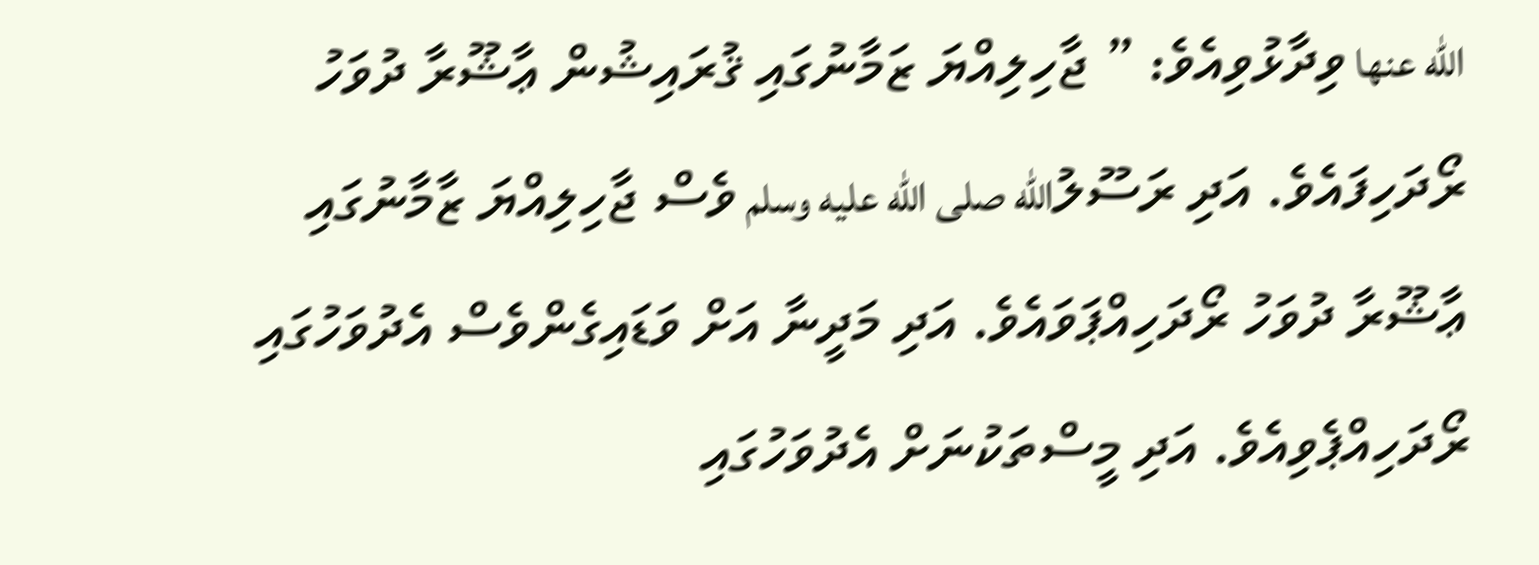الله عنها ވިދާޅުވިއެވެ: ” ޖާހިލިއްޔަ ޒަމާނުގައި ޤުރައިޝުން ޢާޝޫރާ ދުވަހު ރޯދަހިފައެވެ. އަދި ރަސޫލުالله صلى الله عليه وسلم ވެސް ޖާހިލިއްޔަ ޒާމާނުގައި ޢާޝޫރާ ދުވަހު ރޯދަހިއްޕަވައެވެ. އަދި މަދީނާ އަށް ވަޑައިގެންވެސް އެދުވަހުގައި ރޯދަހިއްޕެވިއެވެ. އަދި މީސްތަކުނަށް އެދުވަހުގައި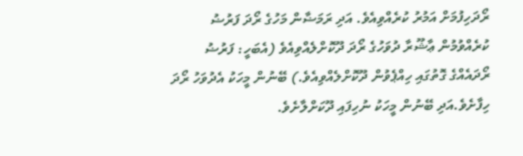ރޯދަހިފުމަށް އަމުރު ކުރެއްވިއެވެ. އަދި ރަމަޟާން މަހުގެ ރޯދަ ފަރުޟު ކުރެއްވުމުން ޢާޝޫރާ ދުވަހުގެ ރޯދަ ދޫކޮށްލެއްވިއެވެ (އެބަހީ: ފަރުޟު ރޯދައެއްގެ ގޮތުގައި ހިއްޕެވުން ދޫކޮށްލެއްވިއެވެ.) ބޭނުން މީހަކު އެދުވަހު ރޯދަ ހިފާށެވެ.އަދި ބޭނުން މީހަކު ނުހިފައި ދޫކަށްލާށެވެ.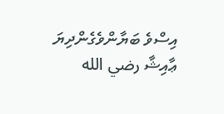އިސްވެ ބަޔާންވެގެންދިޔަ ޢާއިޝާ رضي الله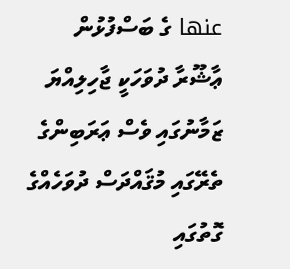عنها ގެ ބަސްފުޅުން ޢާޝޫރާ ދުވަހަކީ ޖާހިލިއްޔަ ޒަމާނުގައި ވެސް ޢަރަބިންގެ ތެރޭގައި މުޤައްދަސް ދުވަހެއްގެ ގޮތުގައި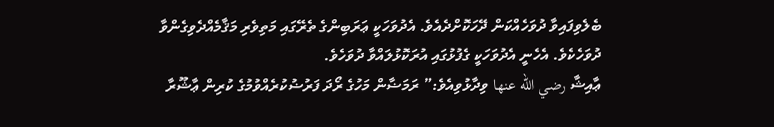ބެލެވިފައިވާ ދުވަހެއްކަން ދޭހަކޮށްދެއެވެ. އެދުވަހަކީ ޢަރަބިންގެ ތެރޭގައި މަތިވެރި މަޤާމެއްދެވިގެންވާ ދުވަހެކެވެ. އެހެނީ އެދުވަހަކީ ގެފުޅުގައި އުރަކޮޅުލައްވާ ދުވަހެވެ.
ޢާއިޝާ رضي الله عنها ވިދާޅުވިއެވެ:” ރަމަޟާން މަހުގެ ރޯދަ ފަރުޟުކުރެއްވުމުގެ ކުރިން ޢާޝޫރާ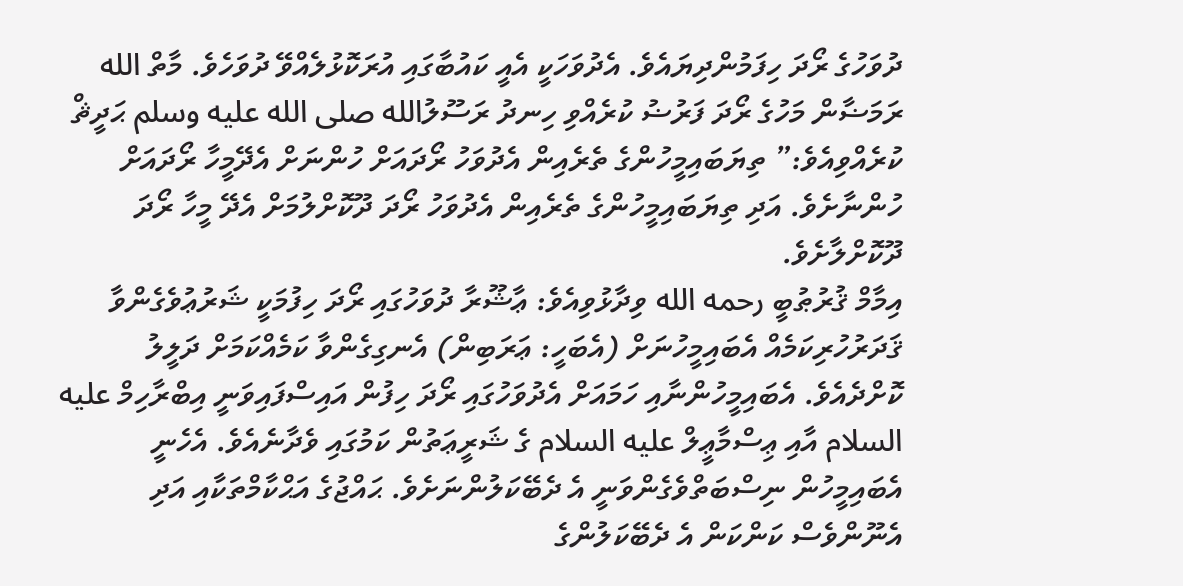ދުވަހުގެ ރޯދަ ހިފަމުންދިޔައެވެ. އެދުވަހަކީ އެއީ ކައުބާގައި އުރަކޮޅުލެއްވޭ ދުވަހެވެ. މާތް الله ރަމަޟާން މަހުގެ ރޯދަ ފަރުޟު ކުރެއްވި ހިނދު ރަސޫލުالله صلى الله عليه وسلم ޙަދީޘް ކުރެއްވިއެވެ:” ތިޔަބައިމީހުންގެ ތެރެއިން އެދުވަހު ރޯދައަށް ހުންނަށް އެދޭމީހާ ރޯދައަށް ހުންނާށެވެ. އަދި ތިޔަބައިމީހުންގެ ތެރެއިން އެދުވަހު ރޯދަ ދޫކޮށްލުމަށް އެދޭ މީހާ ރޯދަ ދޫކޮށްލާށެވެ.
އިމާމް ޤުރުޠުބީ رحمه الله ވިދާޅުވިއެވެ: ޢާޝޫރާ ދުވަހުގައި ރޯދަ ހިފުމަކީ ޝަރުޢުވެގެންވާ ޤަދަރުހުރިކަމެއް އެބައިމީހުނަށް (އެބަހީ: ޢަރަބިން) އެނގިގެންވާ ކަމެއްކަމަށް ދަލީލު ކޮށްދެއެވެ. އެބައިމީހުންނާއި ހަމައަށް އެދުވަހުގައި ރޯދަ ހިފުން އައިސްފައިވަނީ އިބްރާހިމް عليه السلام އާއި ޢިސްމާޢީލް عليه السلام ގެ ޝަރީޢަތުން ކަމުގައި ވެދާނެއެވެ. އެހެނީ އެބައިމީހުން ނިސްބަތްވެގެންވަނީ އެ ދެބޭކަލުންނަށެވެ. ޙައްޖުގެ އަޙްކާމްތަކާއި އަދި އެނޫންވެސް ކަންކަން އެ ދެބޭކަލުންގެ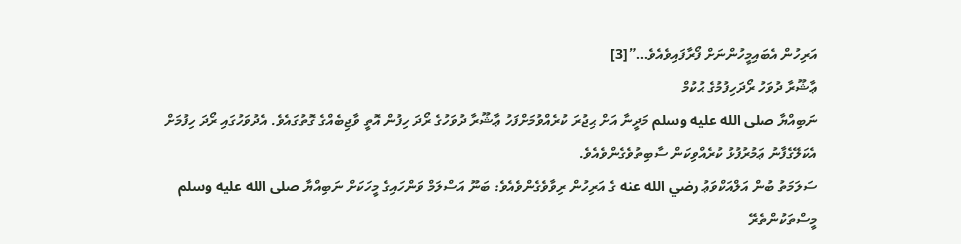އަރިހުން އެބައިމީހުންނަށް ފޯރާފައިވެއެވެ…”[3]
ޢާޝޫރާ ދުވަހު ރޯދަހިފުމުގެ ޙުކުމް
ނަބިއްޔާ صلى الله عليه وسلم މަދީނާ އަށް ޙިޖުރަ ކުރެއްވުމަށްފަހު ޢާޝޫރާ ދުވަހުގެ ރޯދަ ހިފުން އޮތީ ވާޖިބެއްގެ ގޮތުގައެވެ. އެދުވަހުގައި ރޯދަ ހިފުމަށް އެކަލޭގެފާނު ޢަމުރުފުޅު ކުރެއްވިކަން ސާބިތުވެގެންވެއެވެ.
ސަލަމަތު ބުން އަލްއަކްވަޢު رضي الله عنه ގެ އަރިހުން ރިވާވެގެންވެއެވެ: ބަނޫ އަސްލަމް ވަންހައިގެ މީހަކަށް ނަބިއްޔާ صلى الله عليه وسلم މީސްތަކުންތެރޭ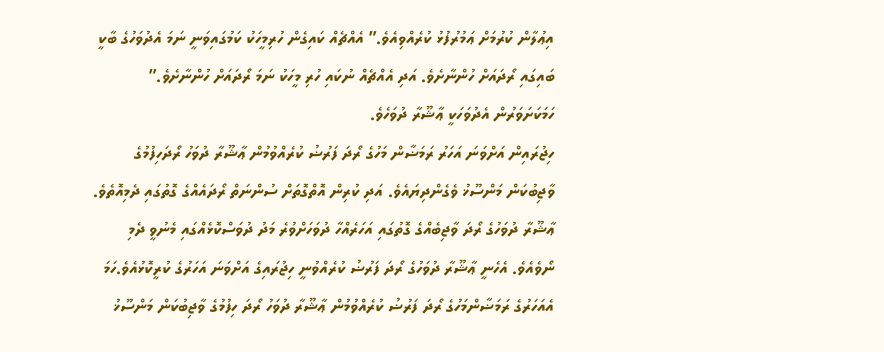އިޢުލާން ކުރުމަށް ޢަމުރުފުޅު ކުރެއްވިއެވެ.” އެއްޗެއް ކައިގެން ހުރިމީހަކު ކަމުގައިވަނީ ނަމަ އެދުވަހުގެ ބާކީ ބައިގައި ރޯދައަށް ހުންނާށެވެ. އަދި އެއްޗެއް ނުކައި ހުރި މީހަކު ނަމަ ރޯދައަށް ހުންނާށެވެ.” ހަމަކަށަވަރުން އެދުވަހަކީ ޢާޝޫރާ ދުވަހެވެ.
ހިޖުރައިން އަށްވަނަ އަހަރު ރަމަޟާން މަހުގެ ރޯދަ ފަރުޟު ކުރެއްވުމުން ޢާޝޫރާ ދުވަހު ރޯދަހިފުމުގެ ވާޖިބުކަން މަންސޫޚު ވެގެންދިޔައެވެ. އަދި ކުރިން އޮތްގޮތަށް ސުންނަތް ރޯދައެއްގެ ގޮތުގައި ދެމިއޮތެވެ. ޢާޝޫރާ ދުވަހުގެ ރޯދަ ވާޖިބެއްގެ ގޮތުގައި އަހަރެއްހާ ދުވަހަށްވުރެ މަދު ދުވަސްކޮޅެއްގައި މެނުވީ ދެމި ނޯވެއެވެ. އެހެނީ ޢާޝޫރާ ދުވަހުގެ ރޯދަ ފަރުޟު ކުރެއްވުނީ ހިޖުރައިގެ އަށްވަނަ އަހަރުގެ ކުރީކޮޅުއެވެ.ހަމަ އެއަހަރުގެ ރަމަޟާންމަހުގެ ރޯދަ ފަރުޟު ކުރެއްވުމުން ޢާޝޫރާ ދުވަހު ރޯދަ ހިފުމުގެ ވާޖިބުކަން މަންސޫޚު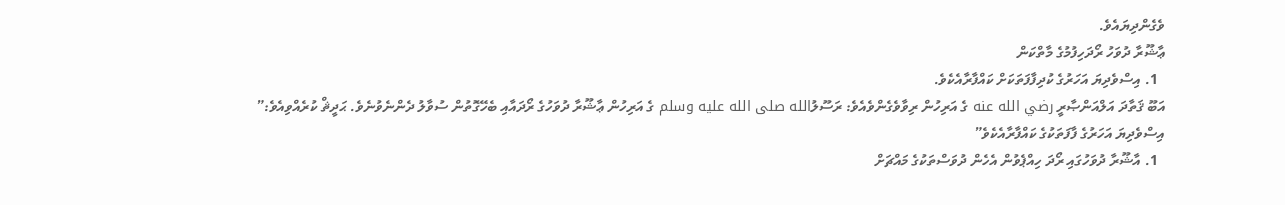ވެގެންދިޔައެވެ.
ޢާޝޫރާ ދުވަހު ރޯދަހިފުމުގެ މާތްކަން
  1. އިސްވެދިޔަ އަހަރުގެ ކުދިފާފަތަކަށް ކައްފާރާއެކެވެ.
އަބޫ ޤަތާދަ އަލްއަންޞާރީ رضي الله عنه ގެ އަރިހުން ރިވާވެގެންވެއެވެ: ރަސޫލުالله صلى الله عليه وسلم ގެ އަރިހުން ޢާޝޫރާ ދުވަހުގެ ރޯދައާއި ބެހޭގޮތުން ސުވާލު ދެންނެވުނެވެ. ޙަދީޘް ކުރެއްވިއެވެ:” އިސްވެދިޔަ އަހަރުގެ ފާފަތަކުގެ ކައްފާރާއެކެވެ”
  1. އާޝޫރާ ދުވަހުގައި ރޯދަ ހިއްޕެވުން އެހެން ދުވަސްތަކުގެ މައްޗަށް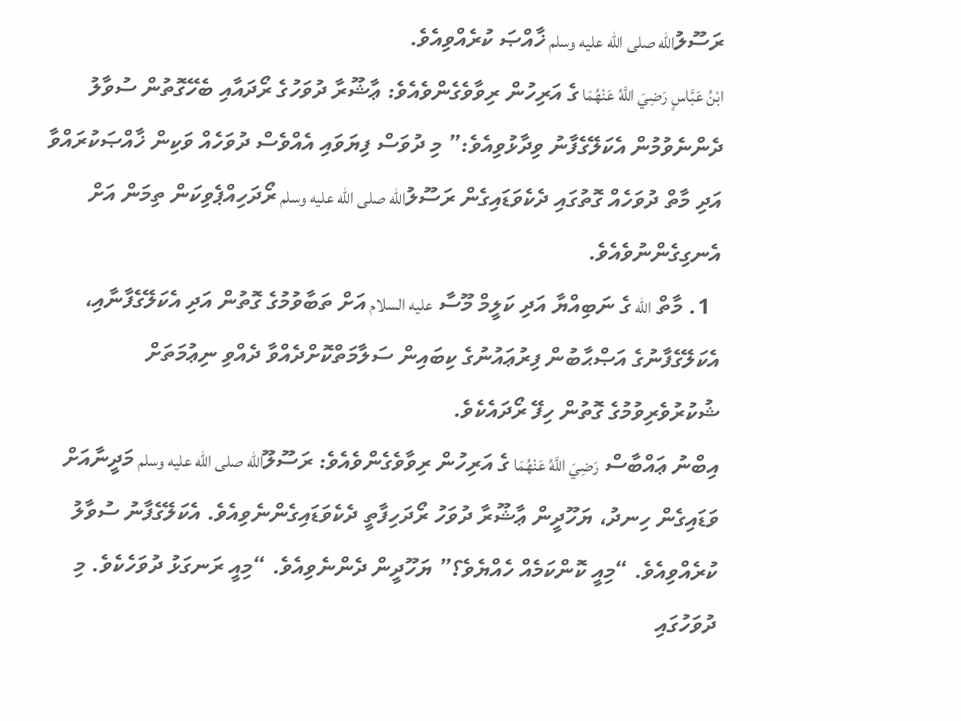ރަސޫލުالله صلى الله عليه وسلم ޚާއްޞަ ކުރެއްވިއެވެ.
ابْنُ عَبَّاسٍ رَضِيَ اللَّهُ عَنْهُمَا ގެ އަރިހުން ރިވާވެގެންވެއެވެ: ޢާޝޫރާ ދުވަހުގެ ރޯދައާއި ބެހޭގޮތުން ސުވާލު ދެންނެވުމުން އެކަލޭގެފާނު ވިދާޅުވިއެވެ:” މި ދުވަސް ފިޔަވައި އެއްވެސް ދުވަހެއް ވަކިން ޚާއްޞަކުރައްވާ އަދި މާތް ދުވަހެއް ގޮތުގައި ދެކެވަޑައިގެން ރަސޫލުالله صلى الله عليه وسلم ރޯދަހިއްޕެވިކަން ތިމަން އަށް އެނގިގެންނުވެއެވެ.
  1. މާތް الله ގެ ނަބިއްޔާ އަދި ކަލީމް މޫސާ عليه السلام އަށް ތަބާވުމުގެ ގޮތުން އަދި އެކަލޭގެފާނާއި، އެކަލޭގެފާނުގެ އަޞްޙާބުން ފިރުޢައުނުގެ ކިބައިން ސަލާމަތްކޮށްދެއްވާ ދެއްވި ނިޢުމަތަށް ޝުކުރުވެރިވުމުގެ ގޮތުން ހިފޭ ރޯދައެކެވެ.
އިބްނު ޢައްބާސް رَضِيَ اللَّهُ عَنْهُمَا ގެ އަރިހުން ރިވާވެގެންވެއެވެ: ރަސޫލޫالله صلى الله عليه وسلم މަދީނާއަށް ވަޑައިގެން ހިނދު، ޔަހޫދީން ޢާޝޫރާ ދުވަހު ރޯދަހިފާތީ ދެކެވަޑައިގެންނެވިއެވެ. އެކަލޭގެފާނު ސުވާލު ކުރެއްވިއެވެ. “މިއީ ކޮންކަމެއް ހެއްޔެވެ؟” ޔަހޫދީން ދެންނެވިއެވެ. “މިއީ ރަނގަޅު ދުވަހެކެވެ. މި ދުވަހުގައި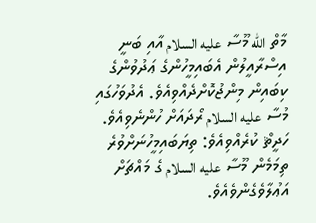މާތް الله މޫސާ عليه السلام އާއި ބަނީ އިސްރާއީލުން އެބައިމީހުންގެ ޢަދުވުންގެ ކިބައިން މިންޖުކޮށްދެއްވިއެވެ. އެދުވަހުގައި މުސާ عليه السلام ރޯދައަށް ހުންނެވިއެވެ. ހަދީޘް ކުރެއްވިއެވެ: ތިޔަބައިމީހުނަށްވުރެ ތިމަމެން މޫސާ عليه السلام ގެ މައްޗަށް އަޢުލާވެގެންވެއެވެ.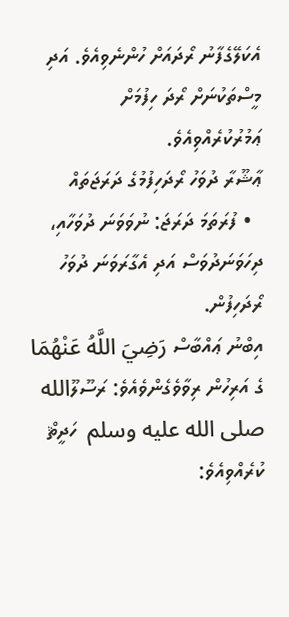އެކަލޭގެފާނު ރޯދައަށް ހުންނެވިއެވެ. އަދި މީސްތަކުނަށް ރޯދަ ހިފުމަށް ޢަމުރުކުރެއްވިއެވެ.
ޢާޝޫރާ ދުވަހު ރޯދަހިފުމުގެ ދަރަޖަތައް
  • ފުރަތަމަ ދަރަޖަ: ނުވަވަނަ ދުވަހާއި، ދިހަވަނަދުވަސް އަދި އެގާރަވަނަ ދުވަހު ރޯދަހިފުން.
އިބްނު ޢައްބާސް رَضِيَ اللَّهُ عَنْهُمَا ގެ އަރިހުން ރިވާވެގެންވެއެވެ: ރަސޫލޫالله صلى الله عليه وسلم  ހަދީޘް ކުރެއްވިއެވެ: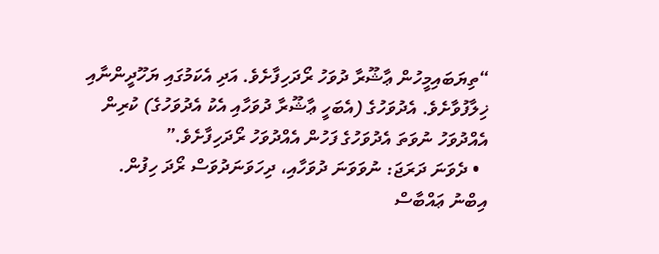“ތިޔަބައިމީހުން ޢާޝޫރާ ދުވަހު ރޯދަހިފާށެވެ. އަދި އެކަމުގައި ޔަހޫދީންނާއި ޚިލާފުވާށެވެ. އެދުވަހުގެ (އެބަހީ ޢާޝޫރާ ދުވަހާއި އެކު އެދުވަހުގެ) ކުރިން އެއްދުވަހު ނުވަތަ އެދުވަހުގެ ފަހުން އެއްދުވަހު ރޯދަހިފާށެވެ.”
  • ދެވަނަ ދަރަޖަ: ނުވަވަނަ ދުވަހާއި، ދިހަވަނަދުވަސް ރޯދަ ހިފުން.
އިބްނު ޢައްބާސް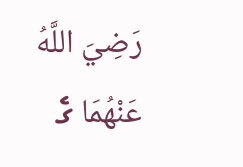رَضِيَ اللَّهُ عَنْهُمَا ގެ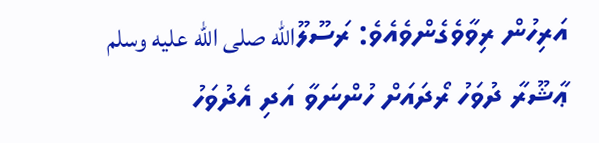އަރިހުން ރިވާވެގެންވެއެވެ: ރަސޫލޫالله صلى الله عليه وسلم ޢާޝޫރާ ދުވަހު ރޯދައަށް ހުންނަވާ އަދި އެދުވަހު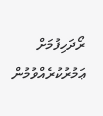ރޯދަހިފުމަށް ޢަމުރުކުރެއްވުމުން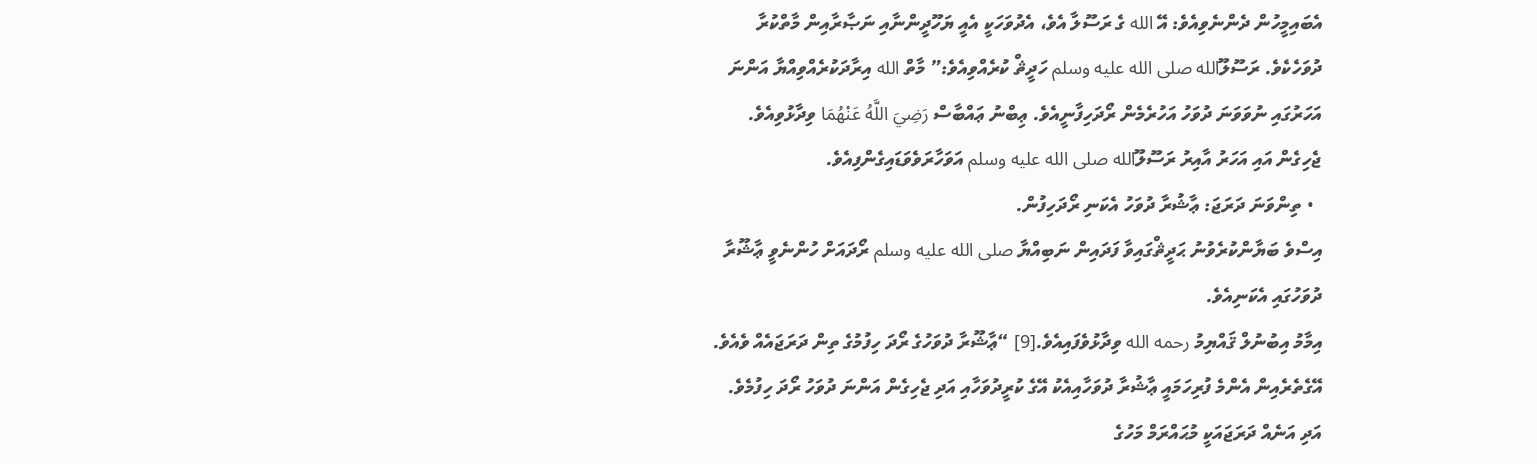އެބައިމީހުން ދެންނެވިއެވެ: އޭ الله ގެ ރަސޫލާ އެވެ، އެދުވަހަކީ އެއީ ޔަހޫދީންނާއި ނަޞާރާއިން މާތްކުރާ ދުވަހެކެވެ. ރަސޫލޫالله صلى الله عليه وسلم ހަދީޘް ކުރެއްވިއެވެ:” މާތް الله އިރާދަކުރެއްވިއްޔާ އަންނަ އަހަރުގައި ނުވަވަނަ ދުވަހު އަހުރެމެން ރޯދަހިފާނީއެވެ. ޢިބްނު ޢައްބާސް رَضِيَ اللَّهُ عَنْهُمَا ވިދާޅުވިއެވެ. ޖެހިގެން އައި އަހަރު އާއިރު ރަސޫލޫالله صلى الله عليه وسلم އަވަހާރަވެވަޑައިގެންފިއެވެ.
  • ތިންވަނަ ދަރަޖަ: ޢާޝުރާ ދުވަހު އެކަނި ރޯދަހިފުން.
އިސްވެ ބަޔާންކުރެވުނު ޙަދީޘްގައިވާ ފަދައިން ނަބިއްޔާ صلى الله عليه وسلم ރޯދައަށް ހުންނެވީ ޢާޝޫރާ ދުވަހުގައި އެކަނިއެވެ.
އިމާމު އިބުނުލް ޤައްޔިމު رحمه الله ވިދާޅުވެފައިއެވެ.[9] “ޢާޝޫރާ ދުވަހުގެ ރޯދަ ހިފުމުގެ ތިން ދަރަޖައެއް ވެއެވެ. އޭގެތެރެއިން އެންމެ ފުރިހަމައީ ޢާޝުރާ ދުވަހާއިއެކު އޭގެ ކުރީދުވަހާއި އަދި ޖެހިގެން އަންނަ ދުވަހު ރޯދަ ހިފުމެވެ. އަދި އަނެއް ދަރަޖައަކީ މުޙައްރަމް މަހުގެ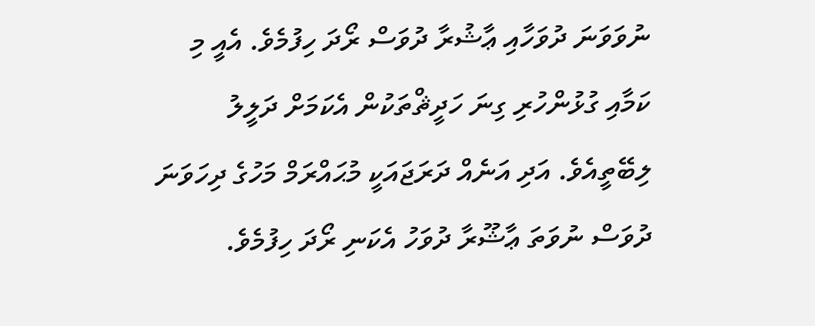ނުވަވަނަ ދުވަހާއި ޢާޝުރާ ދުވަސް ރޯދަ ހިފުމެވެ. އެއީ މި ކަމާއި ގުޅުންހުރި ގިނަ ހަދީޘްތަކުން އެކަމަށް ދަލީލު ލިބޭތީއެވެ. އަދި އަނެއް ދަރަޖައަކީ މުޙައްރަމް މަހުގެ ދިހަވަނަ ދުވަސް ނުވަތަ ޢާޝޫރާ ދުވަހު އެކަނި ރޯދަ ހިފުމެވެ.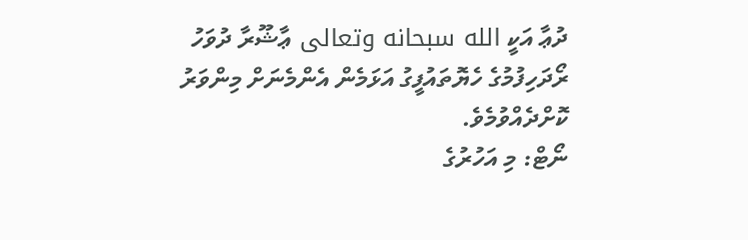ދުޢާ އަކީ الله سبحانه وتعالى ޢާޝޫރާ ދުވަހު ރޯދަހިފުމުގެ ހެޔޮތައުފީގު އަޅަމެން އެންމެނަށް މިންވަރު ކޮށްދެއްވުމެވެ.
ނޯޓް: މި އަހުރުގެ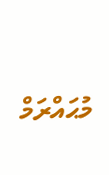މުޙައްރަމް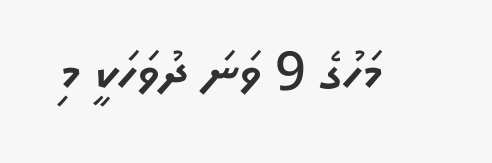މަހުގެ 9 ވަނަ ދުވަހަކީ މި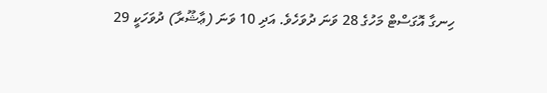ހިނގާ އޮގަސްޓް މަހުގެ 28 ވަނަ ދުވަހެވެ. އަދި 10 ވަނަ (ޢާޝޫރާ) ދުވަހަކީ 29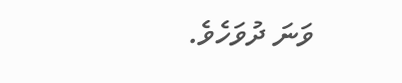ވަނަ ދުވަހެވެ.